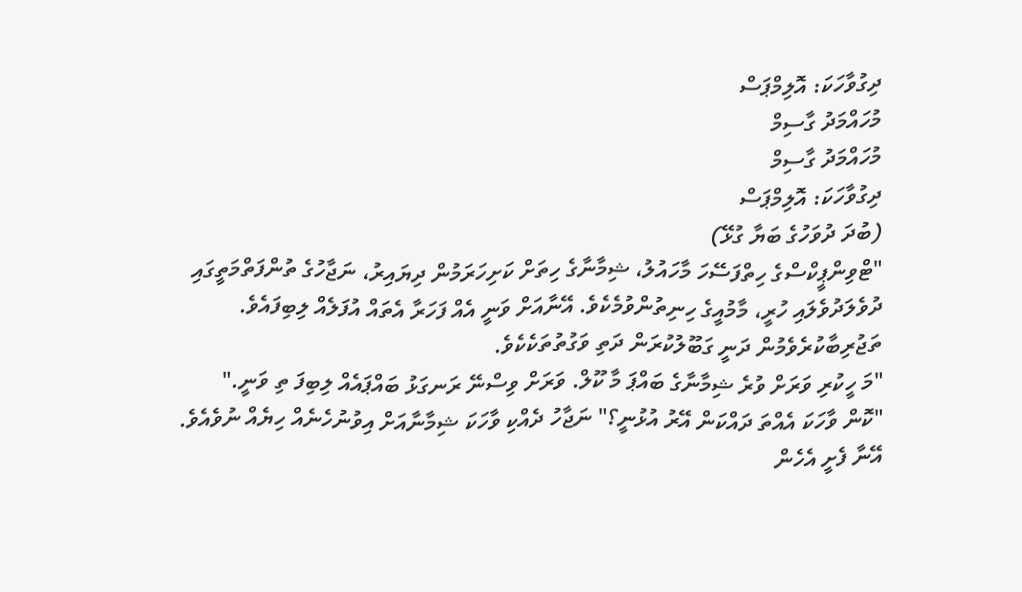ދިގުވާހަކަ: އޮލިމްޕަސް
މުހައްމަދު ގާސިމް
މުހައްމަދު ގާސިމް
ދިގުވާހަކަ: އޮލިމްޕަސް
(ބުދަ ދުވަހުގެ ބަޔާ ގުޅޭ)
"ޓްވިންޕީކްސްގެ ހިތްފަސޭހަ މާހައުލު، ޝިމާނާގެ ހިތަށް ކަށިހަރަމުން ދިޔައިރު، ނަޖާހުގެ ތުންފަތްމަތީގައި ދުވެލަދުވެލައި ހުރީ، މާމުއީގެ ހިނިތުންވުމެކެވެ. އޭނާއަށް ވަނީ އެއް ފަހަރާ އެތައް އުފަލެއް ލިބިފައެވެ. ތަޖުރިބާކުރެވެމުން ދަނީ ގަބޫލުކުރަން ދަތި ވަގުތުތަކެކެވެ.
"މަ ހީކުރި ވަރަށް ވުރެ ޝިމާނާގެ ބައްޕަ މާ ކޫލް. ވަރަށް ވިސްނޭ ރަނގަޅު ބައްޕައެއް ލިބިފަ ތި ވަނީ."
"ކޮން ވާހަކަ އެއްތަ ދައްކަން އޭރު އުޅުނީ؟" ނަޖާހު ދެއްކި ވާހަކަ ޝިމާނާއަށް އިވުނުހެނެއް ހިޔެއް ނުވެއެވެ. އޭނާ ފެށީ އެހެން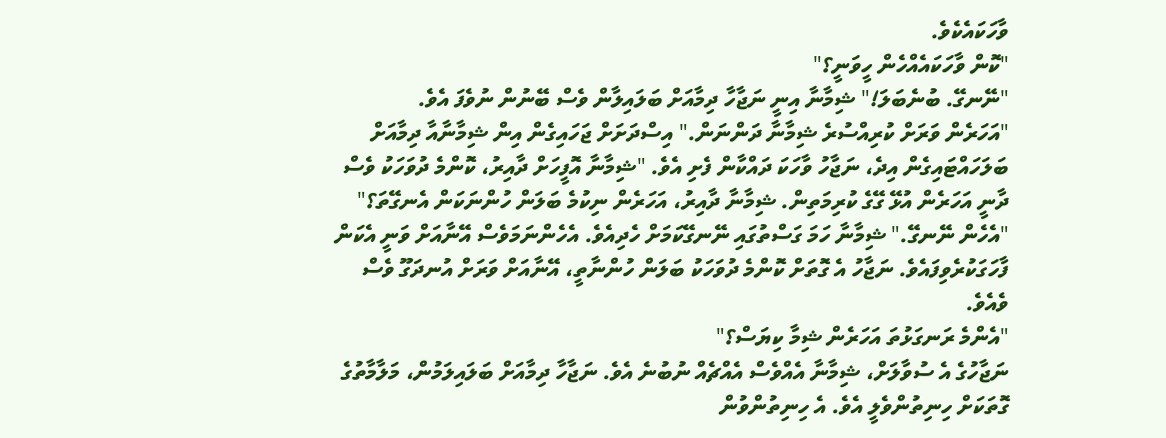ވާހަކައެކެވެ.
"ކޮން ވާހަކައެއްހެން ހީވަނީ؟"
"ނޭނގޭ. ބުނެބަލަ!" ޝިމާނާ އިނީ ނަޖާހާ ދިމާއަށް ބަލައިލާން ވެސް ބޭނުން ނުވެފަ އެވެ.
"އަހަރެން ވަރަށް ކުރިއްސުރެ ޝިމާނާ ދަންނަން." އިސްދަށަށް ޖަހައިގެން އިން ޝިމާނާއާ ދިމާއަށް ބަލަހައްޓައިގެން އިދެ، ނަޖާހު ވާހަކަ ދައްކާން ފެށި އެވެ. "ޝިމާނާ އޮފީހަށް ދާއިރު، ކޮންމެ ދުވަހަކު ވެސް ދާނީ އަހަރެން އުޅޭ ގޭގެ ކުރިމަތިން. ޝިމާނާ ދާއިރު، އަހަރެން ނިކުމެ ބަލަން ހުންނަކަން އެނގޭތަ؟"
"އެހެން ނޭނގޭ." ޝިމާނާ ހަމަ ގަސްތުގައި ނޭނގޭކަމަށް ހެދިއެވެ. އެހެންނަމަވެސް އޭނާއަށް ވަނީ އެކަން ފާހަގަކުރެވިފައެވެ. ނަޖާހު އެ ގޮތަށް ކޮންމެ ދުވަހަކު ބަލަން ހުންނާތީ، އޭނާއަށް ވަރަށް އުނދަގޫ ވެސް ވެއެވެ.
"އެންމެ ރަނގަޅުތަ އަހަރެން ޝިމާ ކިޔަސް؟"
ނަޖާހުގެ އެ ސުވާލަށް، ޝިމާނާ އެއްވެސް އެއްޗެއް ނުބުނެ އެވެ. ނަޖާހާ ދިމާއަށް ބަލައިލަމުން، މަލާމާތުގެ ގޮތަކަށް ހިނިތުންވެލީ އެވެ. އެ ހިނިތުންވުން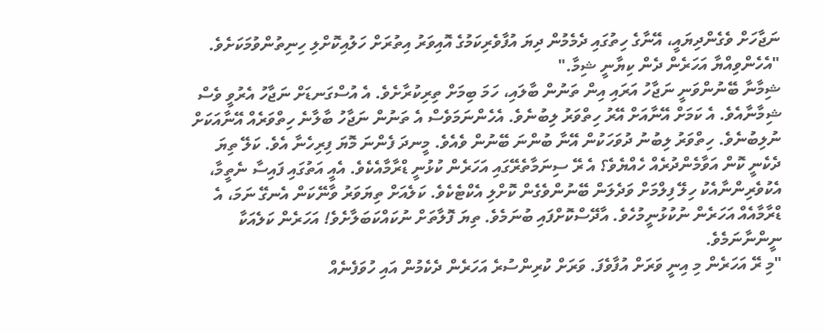ނަޖާހަށް ވެގެންދިޔައީ، އޭނާގެ ހިތުގައި ދެމެމުން ދިޔަ އުފާވެރިކަމުގެ އޮއިވަރު އިތުރަށް ހަލުއިކޮށްލި ހިނިތުންވުމަކަށެވެ.
"އެހެންވިއްޔާ އަހަރެން ދެން ކިޔާނީ ޝިމާ."
ޝިމާނާ ބޭނުންވަނީ ނަޖާހު އަރައި އިން ތަނުން ބާލައި، ހަމަ ބިމަށް ތިރިކުރާށެވެ. އެ އުސްގަނޑަށް ނަޖާހު އެރުވީ ވެސް ޝިމާނާއެވެ. އެ ކަމަށް އޭނާއަށް އޭރު ހިތްވަރު ލިބުނެވެ. އެހެންނަމަވެސް އެ ތަނުން ނަޖާހު ބާލާނެ ހިތްވަރެއް އޭނާއަކަށް ނުލިބުނެވެ. ހިތްވަރު ލިބުނު ދުވަހަކުން އޭނާ ބުންނަ ބޭނުން ވެއެވެ. މީނދަ ފެންނަ މޮޔަ ފިރިހެނާ އެވެ. ކަލޭ ތިޔަ ދެކެނީ ކޮން އަވާމެންދުރެއް ހެއްޔެވެ؟ އެ ރޭ ސިނަމާތެރޭގައި އަހަރެން ކުޅުނީ ޑްރާމާއެކެވެ. އެއީ އަތުގައި ފައިސާ ނެތީމާ، އެކުވެރިންނާއެކު ހިލޭ ފިލްމަށް ވަދެލަން ބޭނުންވެގެން ކޮށްލި އެކްޓެކެވެ. ކަލެއަށް ތިޔަވަރު ވާނޭކަން އެނގޭ ނަމަ، އެ ޑްރާމާއެއް އަހަރެން ނުކުޅުނީމުހެވެ. އާދޭސްކޮށްފައި ބުނަމެވެ. ތިޔަ ފޮލާތަށް ނުކައްކަބަލާށެވެ! އަހަރެން ކަލެއަކާ ނީންނާނަމެވެ.
"މި ރޭ އަހަރެން މި އިނީ ވަރަށް އުފާވެފަ. ވަރަށް ކުރިންސުރެ އަހަރެން ދެކެމުން އައި ހުވަފެނެއް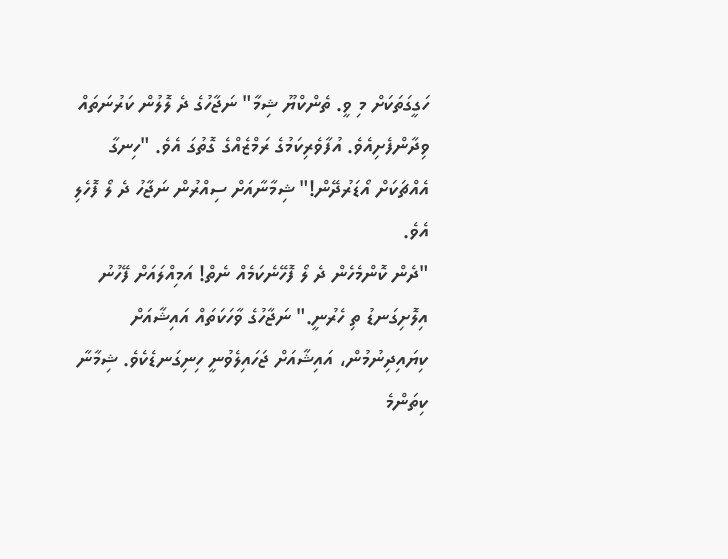ހަގީގަތަކަށް މި ވީ. ތެންކްޔޫ ޝިމާ" ނަޖާހުގެ ދެ ލޮލުން ކަރުނަތައް ވިދާންފެށިއެވެ. އުފާވެރިކަމުގެ ރަމްޒެއްގެ ގޮތުގަ އެވެ. "ހިނގާ އެއްޗަކަށް އޯޑަރުދޭން!" ޝިމާނާއަށް ސިއްރުން ނަޖާހު ދެ ލޯ ފޮހެލި އެވެ.
"ދެން ކޮންމެހެން ދެ ލޯ ފޮހޭނެކަމެއް ނެތް! އަމިއްލައަށް ފޭހުނު އިލޮށިގަނޑު ތި ހެރުނީ." ނަޖާހުގެ ވާހަކަތައް އައިޝާއަށް ކިޔައިދިނުމުން، އައިޝާއަށް ޖަހައިލެވުނީ ހިނިގަނޑެކެވެ. ޝިމާނާ ކިތަންމެ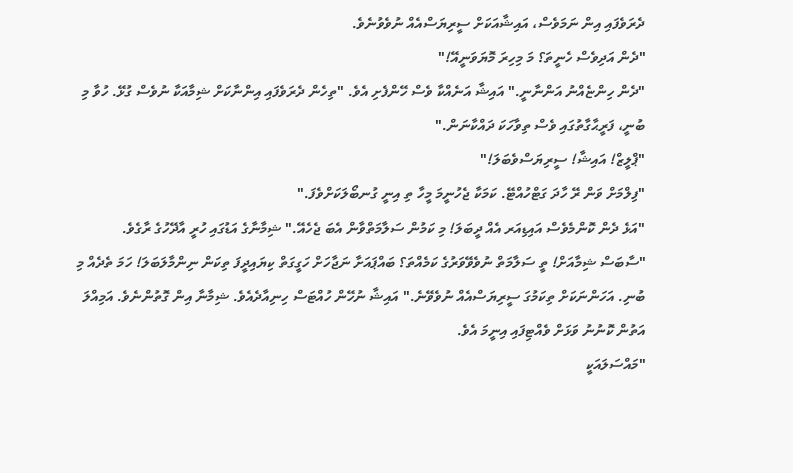ދެރަވެފައި އިން ނަމަވެސް، އައިޝާއަކަށް ސީރިޔަސްއެއް ނުވެވުނެވެ.
"ދެން އަދިވެސް ހެނީތަ؟ މަ މިހިރަ މޮޔަވަނީއޭ!"
"ދެން ހިންޏެއްނު އަންނާނީ." އައިޝާ އަނެއްކާ ވެސް ހޭންފެށި އެވެ. "ތިހެން ދެރަވެފައި އިންނާކަށް ޝިމާއަކާ ނުވެސް ގުޅޭ. ހުވާ މި ބުނީ، ފަރީޙާގާތުގައި ވެސް ތިވާހަކަ ދައްކާނަން."
"ޕްލީޒް! އައިޝާ! ސީރިޔަސްވެބަލަ!"
"ފިލްމަށް ވަން ރޭ ހާދަ ގަޓްހުއްޓޭ. ކަމަކާ ޖެހުނީމަ މީހާ ތި އިނީ ގުނބޯލަކަށްވެފަ."
"އަޅެ ދެން ކޮންމެވެސް އައިޑިއަރ އެއް ދީބަލަ! މި ކަމުން ސަލާމަތްވާން އެބަ ޖެހެއޭ." ޝިމާނާގެ އަޑުގައި ހުރީ އާދޭހުގެ ރާގެވެ.
"ސާބަސް ޝިމާއަށް! ތީ ސަލާމަތް ނުވެވޭވަރުގެ ކަމެއްތަ؟ ބައްޕައަށާ ނަޖާހަށް ހަގީގަތް ކިޔައިދީފަ ތިކަން ނިންމާލަބަލަ! ހަމަ ތެދެއް މި ބުނި. އަހަންނަކަށް ތިކަމުގަ ސީރިޔަސްއެއް ނުވެވޭނެ." އައިޝާ ނުހޭން ހުއްޓަސް ހިނިއާދެއެވެ. ޝިމާނާ އިން ގޮތުންނެވެ. އަމިއްލަ އަތުން ކޮނުނު ވަޅަށް ވެއްޓިފައި އިނީމަ އެވެ.
"މައްސަލައަކީ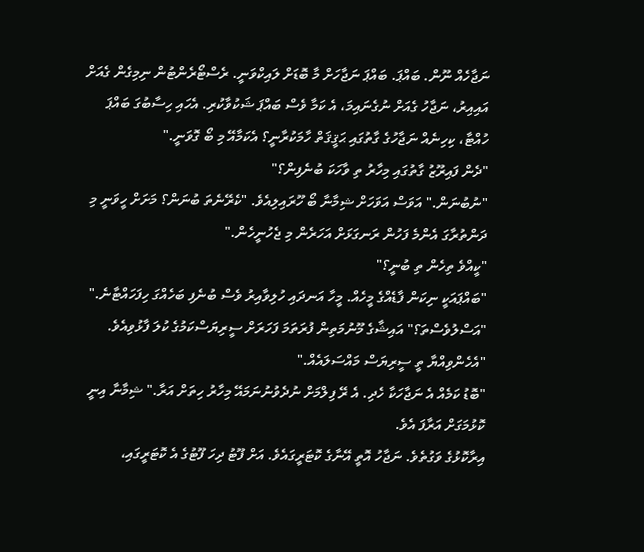ނަޖާހެއް ނޫން. ބައްޕަ. ބައްޕަ ނަޖާހަށް މާ ބޮޑަށް ލައިކްވަނީ. ރެސްޓޯރެންޓުން ނިމިގެން ގެއަށް އައިއިރު، ނަޖާހު ގެއަށް ނުގެނައިމަ، އެ ކަމާ ވެސް ބައްޕަ ޝަކުވާކުރި. އެހައި ހިސާބުގަ ބައްޕަ ހުއްޓާ، ކިހިނެއް ނަޖާހުގެ ގާތުގައި ޙަޤީޤަތް ހާމަކުރާނީ؟ އެކަމާއޭ މި ބޯ ގޮވަނީ."
"ދެން ފައިރޫޒު ގާތުގައި މިހާރު ތި ވާހަކަ ބުނެފިން؟"
"ނުބުނަން." އަވަސް އަވަހަށް ޝިމާނާ ބޯ ހޫރައިލިއެވެ. "ކެރޭނެތަ ބުނަން؟ މަށަށް ހީވަނީ މި ދަންތުރާގަ އެންމެ ފަހުން ރަނގަޅަށް އަހަރެން މި ޖެހުނީހެން."
"ކީއްވެ ތިހެން ތި ބުނީ؟"
"ބައްޕައަކީ ނިކަން ފާޑެއްގެ މީހެއް. މީހާ އަނދައި ހުލިވާއިރު ވެސް ބުނެފި ބަހެއްގަ ހިފަހައްޓާނެ."
"އަސްލުވެސްތަ؟" އައިޝާގެ މޫނުމަތިން ފުރަތަމަ ފަހަރަށް ސީރިޔަސްކަމުގެ ކުލަ ފާޅުވިއެވެ. "އެހެންވިއްޔާ ތީ ސީރިޔަސް މައްސަލައެއް."
"ބޮޑު ކަމެއް އެ ނަޖާހަކާ ހެދި. އެ ރޭ ފިލްމަށް ނުދެވުނުނަމައޭ މިހާރު ހިތަށް އަރާ." ޝިމާނާ އިނީ ކޮޅުމަގަށް އަރާފަ އެވެ.
އިރާކޮޅުގެ ވަގުތެވެ. ނަޖާހު އޮތީ އޭނާގެ ކޮޓަރީގައެވެ. އަށް ފޫޓު ދިހަ ފޫޓުގެ އެ ކޮޓަރީގައި،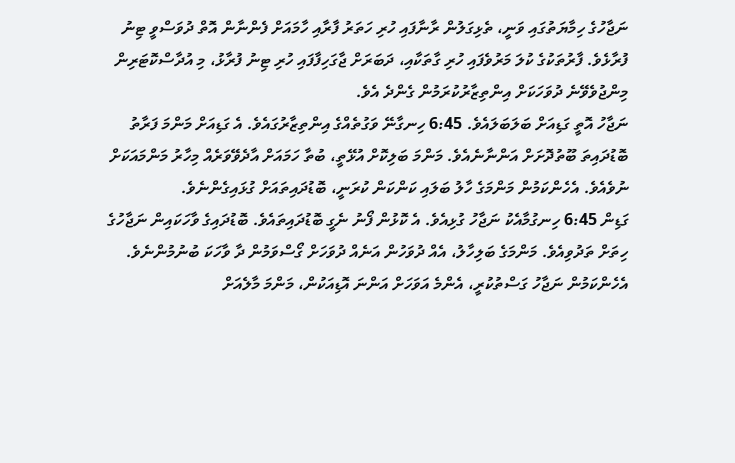ނަޖާހުގެ ހިމާޔަތުގައި ވަނީ، ތެޅިގަލުން ރާނާފައި ހުރި ހަތަރު ފާރާއި ހާމައަށް ފެންނާން އޮތް ދުވަސްވީ ޓިނު ފުރާޅެވެ. ފާރުތަކުގެ ކުލަ މަރުވެފައި ހުރި ގާތަކާއި، ދަބަރަށް ޖާގަހިފާފައި ހުރި ޓިނު ފުރާޅު، މި އުދާސްކޮޓަރިން މިންޖުވެވޭނެ ދުވަހަކަށް އިންތިޒާރުކުރަމުން ގެންދެ އެވެ.
ނަޖާހު އޮތީ ގަޑިއަށް ބަލަބަލައެވެ. 6:45 ހިނގާނޭ ވަގުތެއްގެ އިންތިޒާރުގައެވެ. އެ ގަޑިއަށް މަންމަ ފަރާތު ބޮޑުދައިތަ ބޫތުދޮށަށް އަންނާނެއެވެ. މަންމަ ބަލިކޮށް އުޅޭތީ، ބުތާ ހަމައަށް އާދެވޭވަރެއް މިހާރު މަންމައަކަށް ނުވެއެވެ. އެހެންކަމުން މަންމަގެ ހާލު ބަލައި ކަންކަން ކުރަނީ، ބޮޑުދައިތައަށް ގުޅައިގެންނެވެ.
ގަޑިން 6:45 ހިނގުމާއެކު ނަޖާހު ގުޅިއެވެ. އެ ކޮޅުން ފޯނު ނެގީ ބޮޑުދައިތައެވެ. ބޮޑުދައިގެ ވާހަކައިން ނަޖާހުގެ ހިތަށް ތަދުވިއެވެ. މަންމަގެ ބަލިހާލު، އެއް ދުވަހުން އަނެއް ދުވަހަށް ގޯސްވަމުން ދާ ވާހަކަ ބުނުމުންނެވެ. އެހެންކަމުން ނަޖާހު ގަސްތުކުރީ، އެންމެ އަވަހަށް އަންނަ އޮޑިއަކުން، މަންމަ މާލެއަށް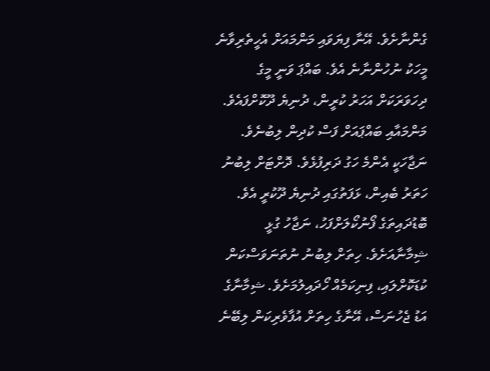ގެންނާށެވެ. އޭނާ ފިޔަވައި މަންމައަށް އެހީތެރިވާނެ މީހަކު ނުހުންނާނެ އެވެ. ބައްޕަ ވަނީ މީގެ ދިހަވަރަކަށް އަހަރު ކުރީން، ދުނިޔެ ދޫކޮށްފައެވެ. މަންމައާއި ބައްޕައަށް ފަސް ކުދިން ލިބުނެވެ. ނަޖާހަކީ އެންމެ ހަގު ދަރިފުޅެވެ. ދޮށްޓަށް ލިބުނު ހަތަރު ބެއިން، ޅަފަތުގައި ދުނިޔެ ދޫކުރީ އެވެ.
ބޮޑުދައިތަގެ ފޯނުކޯލަށްފަހު، ނަޖާހު ގުޅީ ޝިމާނާއަށެވެ. ހިތަށް ލިބުނު ނުތަނަވަސްކަން ކުޑަކޮށްލައި، ފިނިކަމެއް ހޯދައިލުމަށެވެ. ޝިމާނާގެ އަޑު ޖެހުނަސް، އޭނާގެ ހިތަށް އުފާވެރިކަން ލިބޭނެ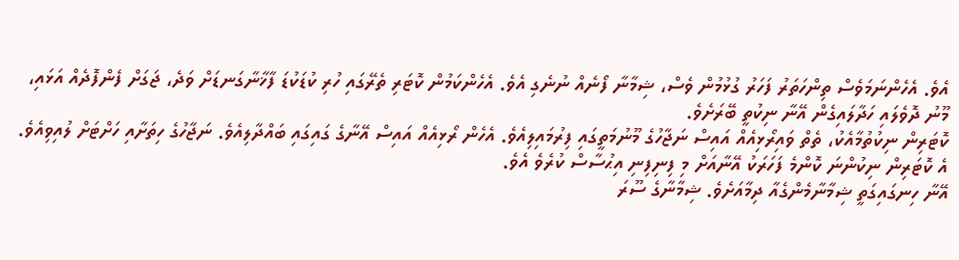އެވެ. އެހެންނަމަވެސް ތިންހަތަރު ފަހަރު ގުޅުމުން ވެސް، ޝިމާނާ ފޯނެއް ނުނެގި އެވެ. އެހެންކަމުން ކޮޓަރި ތެރޭގައި ހުރި ކުޑަކުޑަ ފާޚާނާގަނޑަށް ވަދެ، ޖަގަށް ފެންފޮދެއް އަޅައި، މޫނު ދޮވެލައި ހަދާލައިގެން އޭނާ ނިކުތީ ބޭރަށެވެ.
ކޮޓަރިން ނިކުތުމާއެކު، ތެތް ވައިރޯޅިއެއް އައިސް ނަޖާހުގެ މޫނުމަތީގައި ފިރުމައިލިއެވެ. އެހެން ރޯޅިއެއް އައިސް އޭނާގެ ގައިގައި ބައްދާލިއެވެ. ނަޖާހުގެ ހިތަށާއި ހަށްޓަށް ލުއިވިއެވެ. އެ ކޮޓަރިން ނިކުންނަ ކޮންމެ ފަހަރަކު އޭނާއަށް މި ފިނިފިނި އިޙުސާސް ކުރެވެ އެވެ.
އޭނާ ހިނގައިގަތީ ޝިމާނާމެންގެއާ ދިމާއަށެވެ. ޝިމާނާގެ ސޫރަ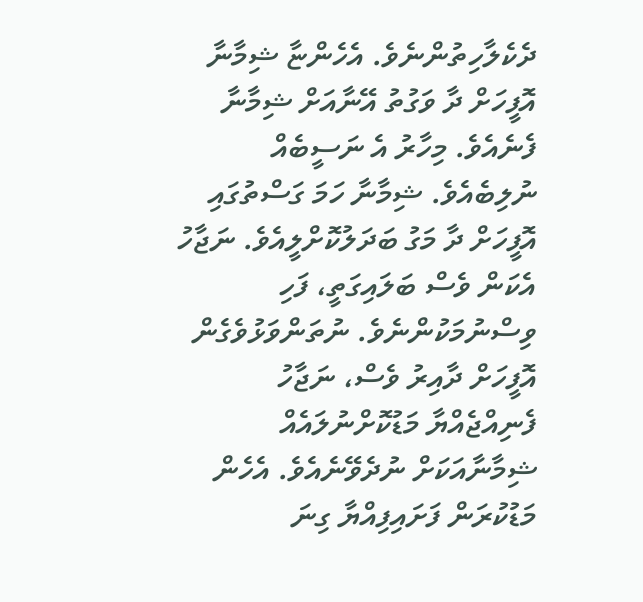ދެކެލާހިތުންނެވެ. އެހެންޏާ ޝިމާނާ އޮފީހަށް ދާ ވަގުތު އޭނާއަށް ޝިމާނާ ފެނެއެވެ. މިހާރު އެ ނަސީބެއް ނުލިބެއެވެ. ޝިމާނާ ހަމަ ގަސްތުގައި އޮފީހަށް ދާ މަގު ބަދަލުކޮށްލީއެވެ. ނަޖާހު އެކަން ވެސް ބަލައިގަތީ، ފަހި ވިސްނުމަކުންނެވެ. ނުތަންވަޅުވެގެން އޮފީހަށް ދާއިރު ވެސް، ނަޖާހު ފެނިއްޖެއްޔާ މަޑުކޮށްނުލައެއް ޝިމާނާއަކަށް ނުދެވޭނެއެވެ. އެހެން މަޑުކުރަން ފަށައިފިއްޔާ ގިނަ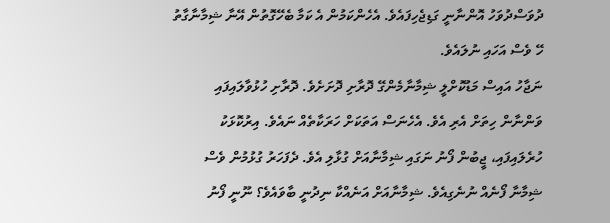ދުވަސްދުވަހު އޮންނާނީ ގަޑިޖެހިފައެވެ. އެހެންކަމުން އެ ކަމާ ބެހޭގޮތުން އޭނާ ޝިމާނާގާތު ހޭ ވެސް އަހައި ނުލައެވެ.
ނަޖާހު އައިސް މަޑުކޮށްލީ ޝިމާނާމެންގޭ ދޮރާށި ދޮށަށެވެ. ދޮރާށި ހުޅުވާލައިފައި ވަންނާން ހިތަށް އެރި އެވެ. އެހެނަސް އަތަކަށް ހަރަކާތެއް ނައެވެ. އިރުކޮޅަކު ހުރެލައިފައި، ޖީބުން ފޯނު ނަގައި ޝިމާނާއަށް ގުޅާލި އެވެ. ދެފަހަރު ގުޅުމުން ވެސް ޝިމާނާ ފޯނެއް ނުނެގިއެވެ. ޝިމާނާއަށް އަނެއްކާ ނިދުނީ ބާވައެވެ؟ ނޫނީ ފޯނު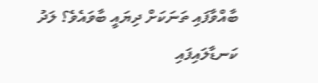ބާއްވާފައި ތަނަކަށް ދިޔައީ ބާވައެވެ؟ ލަދު ކަނޑާލައިފައި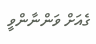ގެއަށް ވަންނާންވީ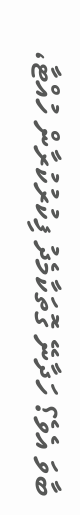ބާވަ އެވެ؟ ހަދާނޭ ގޮތަކާމެދު ފިކުރުކުރާން ހުއްޓާ،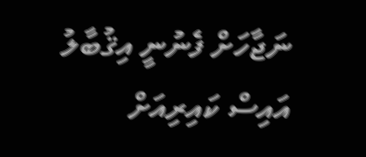ނަޖާހަށް ފެނުނީ އިޤުބާލު އައިސް ކައިރިއަށް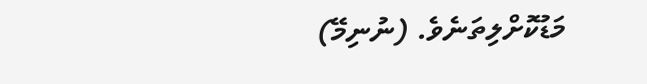މަޑުކޮށްލިތަނެވެ. (ނުނިމޭ)